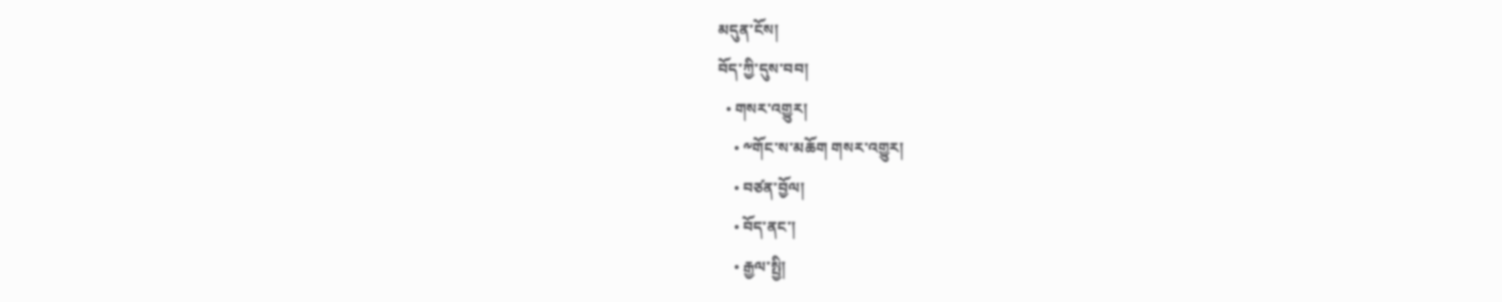མདུན་ངོས།
བོད་ཀྱི་དུས་བབ།
  • གསར་འགྱུར།
    • ༸གོང་ས་མཆོག གསར་འགྱུར།
    • བཙན་བྱོལ།
    • བོད་ནང་།
    • རྒྱལ་སྤྱི།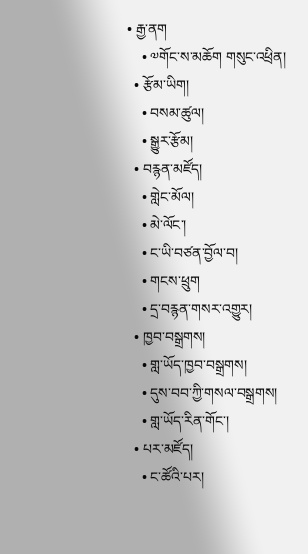• རྒྱ་ནག
    • ༧གོང་ས་མཆོག གསུང་འཕྲིན།
  • རྩོམ་ཡིག།
    • བསམ་ཚུལ།
    • སྒྱུར་རྩོམ།
  • བརྙན་མཛོད།
    • གླེང་མོལ།
    • མེ་ལོང་།
    • ང་ཡི་བཙན་བྱོལ་བ།
    • གངས་ཕྲུག
    • དྲ་བརྙན་གསར་འགྱུར།
  • ཁྱབ་བསྒྲགས།
    • གླ་ཡོད་ཁྱབ་བསྒྲགས།
    • དུས་བབ་ཀྱི་གསལ་བསྒྲགས།
    • གླ་ཡོད་རིན་གོང་།
  • པར་མཛོད།
    • ང་ཚོའི་པར།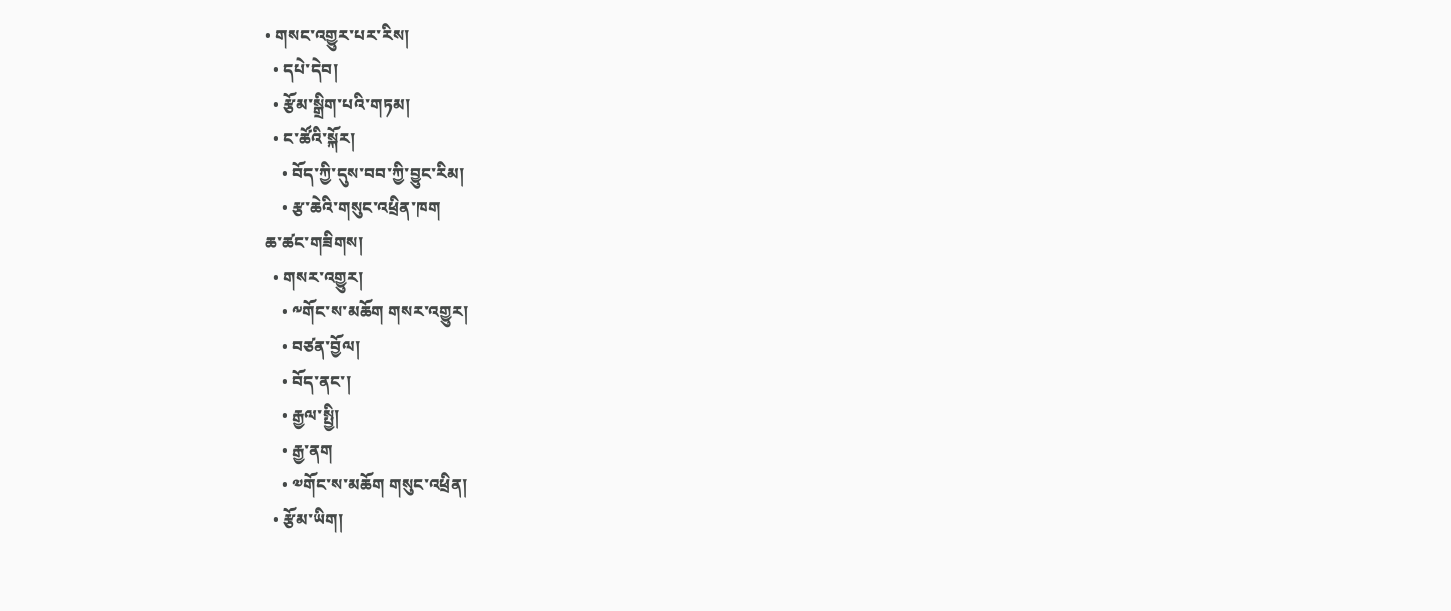• གསང་འགྱུར་པར་རིས།
  • དཔེ་དེབ།
  • རྩོམ་སྒྲིག་པའི་གཏམ།
  • ང་ཚོའི་སྐོར།
    • བོད་ཀྱི་དུས་བབ་ཀྱི་བྱུང་རིམ།
    • རྩ་ཆེའི་གསུང་འཕྲིན་ཁག
ཆ་ཚང་གཟིགས།
  • གསར་འགྱུར།
    • ༸གོང་ས་མཆོག གསར་འགྱུར།
    • བཙན་བྱོལ།
    • བོད་ནང་།
    • རྒྱལ་སྤྱི།
    • རྒྱ་ནག
    • ༧གོང་ས་མཆོག གསུང་འཕྲིན།
  • རྩོམ་ཡིག།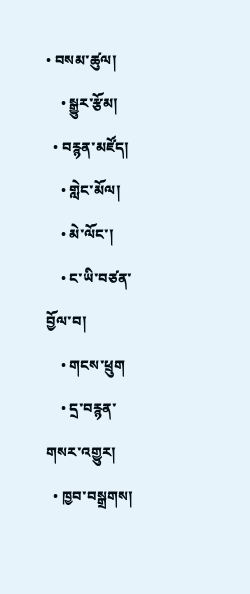• བསམ་ཚུལ།
    • སྒྱུར་རྩོམ།
  • བརྙན་མཛོད།
    • གླེང་མོལ།
    • མེ་ལོང་།
    • ང་ཡི་བཙན་བྱོལ་བ།
    • གངས་ཕྲུག
    • དྲ་བརྙན་གསར་འགྱུར།
  • ཁྱབ་བསྒྲགས།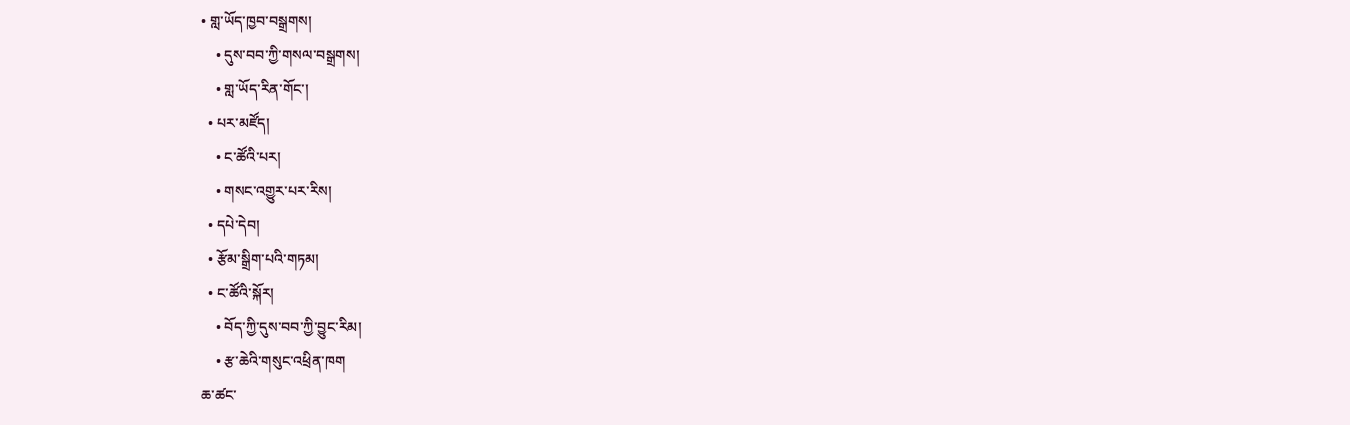• གླ་ཡོད་ཁྱབ་བསྒྲགས།
    • དུས་བབ་ཀྱི་གསལ་བསྒྲགས།
    • གླ་ཡོད་རིན་གོང་།
  • པར་མཛོད།
    • ང་ཚོའི་པར།
    • གསང་འགྱུར་པར་རིས།
  • དཔེ་དེབ།
  • རྩོམ་སྒྲིག་པའི་གཏམ།
  • ང་ཚོའི་སྐོར།
    • བོད་ཀྱི་དུས་བབ་ཀྱི་བྱུང་རིམ།
    • རྩ་ཆེའི་གསུང་འཕྲིན་ཁག
ཆ་ཚང་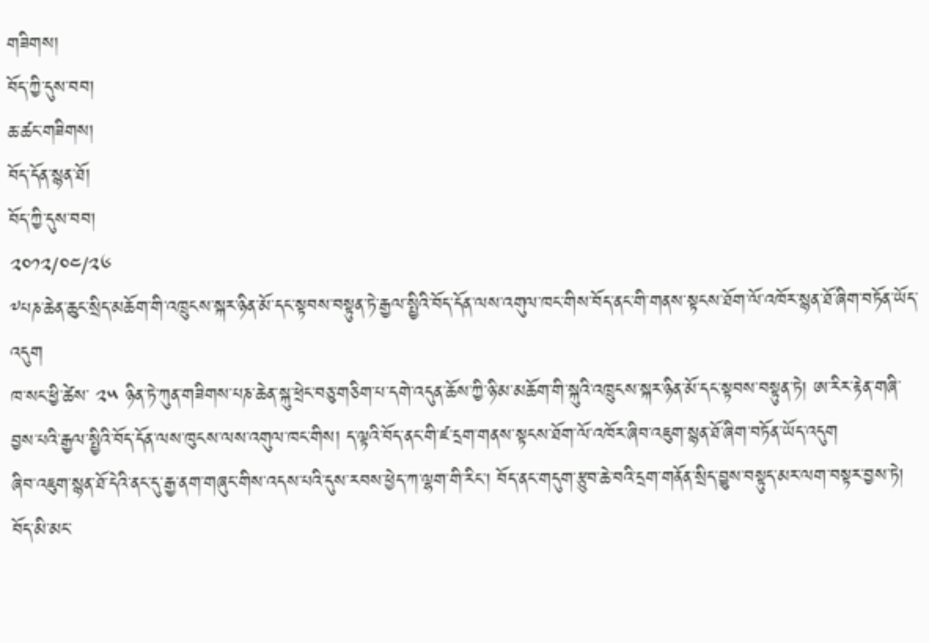གཟིགས།
བོད་ཀྱི་དུས་བབ།
ཆ་ཚང་གཟིགས།
བོད་དོན་སྙན་ཐོ།
བོད་ཀྱི་དུས་བབ།
༢༠༡༢/༠༤/༢༦
༸པཎ་ཆེན་ཆུང་སྲིད་མཆོག་གི་འཁྲུངས་སྐར་ཉིན་མོ་དང་སྟབས་བསྟུན་ཏེ་རྒྱལ་སྤྱིའི་བོད་དོན་ལས་འགུལ་ཁང་གིས་བོད་ནང་གི་གནས་སྟངས་ཐོག་ལོ་འཁོར་སྙན་ཐོ་ཞིག་བཏོན་ཡོད་འདུག
ཁ་སང་ཕྱི་ཚེས་ ༢༥ ཉིན་ཏེ་ཀུན་གཟིགས་པཎ་ཆེན་སྐུ་ཕྲེང་བཅུ་གཅིག་པ་དགེ་འདུན་ཆོས་ཀྱི་ཉི་མ་མཆོག་གི་སྐུའི་འཁྲུངས་སྐར་ཉིན་མོ་དང་སྟབས་བསྟུན་ཏེ། ཨ་རིར་རྟེན་གཞི་བྱས་པའི་རྒྱལ་སྤྱིའི་བོད་དོན་ལས་ཁུངས་ལས་འགུལ་ཁང་གིས། ད་ལྟའི་བོད་ནང་གི་ཛ་དྲག་གནས་སྟངས་ཐོག་ལོ་འཁོར་ཞིབ་འཇུག་སྙན་ཐོ་ཞིག་བཏོན་ཡོད་འདུག
ཞིབ་འཇུག་སྙན་ཐོ་དེའི་ནང་དུ་རྒྱ་ནག་གཞུང་གིས་འདས་པའི་དུས་རབས་ཕྱེད་ཀ་ལྷག་གི་རིང་། བོད་ནང་གདུག་རྩུབ་ཆེ་བའི་དྲག་གནོན་སྲིད་བྱུས་བསྟུད་མར་ལག་བསྟར་བྱས་ཏེ། བོད་མི་མང་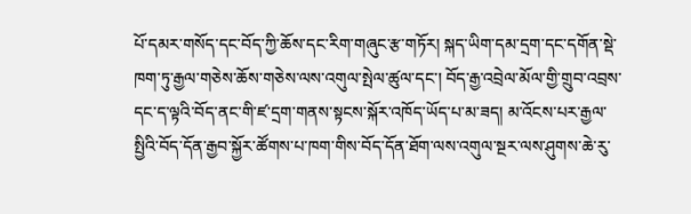པོ་དམར་གསོད་དང་བོད་ཀྱི་ཆོས་དང་རིག་གཞུང་རྩ་གཏོར། སྐད་ཡིག་དམ་དྲག་དང་དགོན་སྡེ་ཁག་ཏུ་རྒྱལ་གཅེས་ཆོས་གཅེས་ལས་འགུལ་སྤེལ་ཚུལ་དང་། བོད་རྒྱ་འབྲེལ་མོལ་གྱི་གྲུབ་འབྲས་དང་ད་ལྟའི་བོད་ནང་གི་ཛ་དྲག་གནས་སྟངས་སྐོར་འཁོད་ཡོད་པ་མ་ཟད། མ་འོངས་པར་རྒྱལ་སྤྱིའི་བོད་དོན་རྒྱབ་སྐྱོར་ཚོགས་པ་ཁག་གིས་བོད་དོན་ཐོག་ལས་འགུལ་སྔར་ལས་ཤུགས་ཆེ་རུ་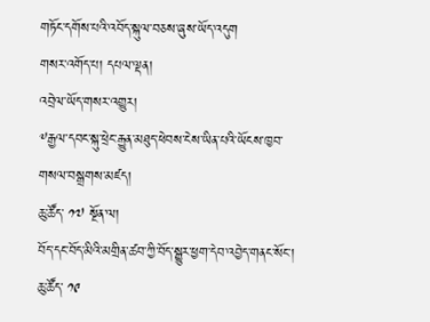གཏོང་དགོས་པའི་འབོད་སྐུལ་བཅས་ཞུས་ཡོད་འདུག
གསར་འགོད་པ། དཔལ་ལྡན།
འབྲེལ་ཡོད་གསར་འགྱུར།
༸རྒྱལ་དབང་སྐུ་ཕྲེང་རྒྱུན་མཐུད་ཕེབས་ངེས་ཡིན་པའི་ཡོངས་ཁྱབ་གསལ་བསྒྲགས་མཛད།
ཆུ་ཚོད་ ༡༧ སྔོན་ལ།
བོད་དང་བོད་མིའི་མགྲིན་ཚབ་ཀྱི་བོད་སྒྱུར་ཕྱག་དེབ་འབྱེད་གནང་སོང་།
ཆུ་ཚོད་ ༡༩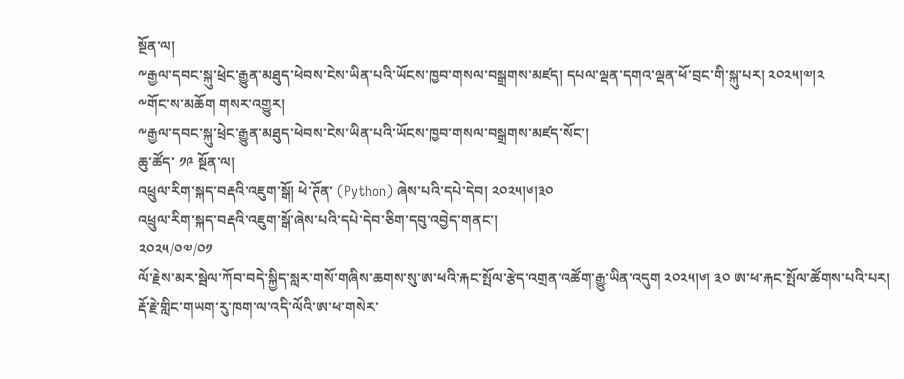སྔོན་ལ།
༸རྒྱལ་དབང་སྐུ་ཕྲེང་རྒྱུན་མཐུད་ཕེབས་ངེས་ཡིན་པའི་ཡོངས་ཁྱབ་གསལ་བསྒྲགས་མཛད། དཔལ་ལྡན་དགའ་ལྡན་ཕོ་བྲང་གི་སྐུ་པར། ༢༠༢༥།༧།༢
༸གོང་ས་མཆོག གསར་འགྱུར།
༸རྒྱལ་དབང་སྐུ་ཕྲེང་རྒྱུན་མཐུད་ཕེབས་ངེས་ཡིན་པའི་ཡོངས་ཁྱབ་གསལ་བསྒྲགས་མཛད་སོང་།
ཆུ་ཚོད་ ༡༩ སྔོན་ལ།
འཕྲུལ་རིག་སྐད་བརྡའི་འཇུག་སྒོ། ཕེ་ཊོན་ (Python) ཞེས་པའི་དཔེ་དེབ། ༢༠༢༥།༦།༣༠
འཕྲུལ་རིག་སྐད་བརྡའི་འཇུག་སྒོ་ཞེས་པའི་དཔེ་དེབ་ཅིག་དབུ་འབྱེད་གནང་།
༢༠༢༥/༠༧/༠༡
ལོ་རྗེས་མར་སྦེལ་ཀོབ་བདེ་སྐྱིད་སླར་གསོ་གཞིས་ཆགས་སུ་ཨ་ཕའི་རྐང་སྤོལ་རྩེད་འགྲན་འཚོག་རྒྱུ་ཡིན་འདུག ༢༠༢༥།༦། ༣༠ ཨ་ཕ་རྐང་སྤོལ་ཚོགས་པའི་པར།
རྡོ་རྗེ་གླིང་གཡག་རུ་ཁག་ལ་འདི་ལོའི་ཨ་ཕ་གསེར་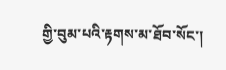གྱི་བུམ་པའི་རྟགས་མ་ཐོབ་སོང་།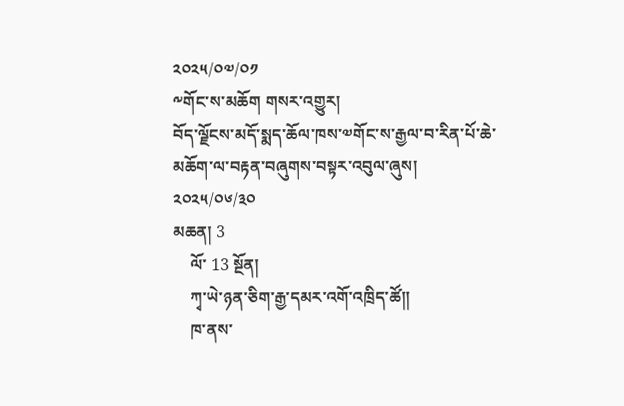༢༠༢༥/༠༧/༠༡
༸གོང་ས་མཆོག གསར་འགྱུར།
བོད་ལྗོངས་མདོ་སྨད་ཆོལ་ཁས་༧གོང་ས་རྒྱལ་བ་རིན་པོ་ཆེ་མཆོག་ལ་བརྟན་བཞུགས་བསྟར་འབུལ་ཞུས།
༢༠༢༥/༠༦/༣༠
མཆན། 3
    ལོ་ 13 སྔོན།
    ཀྭ་ཡེ་ཉན་ཅིག་རྒྱ་དམར་འགོ་འཁྲིད་ཚོ།།
    ཁ་ནས་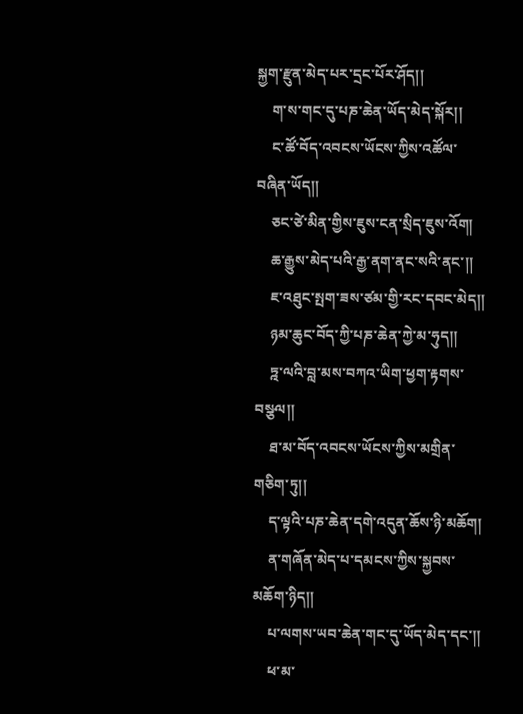སྐྱག་རྫུན་མེད་པར་དྲང་པོར་ཤོད།།
    ག་ས་གང་དུ་པཎ་ཆེན་ཡོད་མེད་སྐོར།།
    ང་ཚོ་བོད་འབངས་ཡོངས་ཀྱིས་འཚོལ་བཞིན་ཡོད།།
    ཅང་ཙེ་མིན་གྱིས་ཇུས་ངན་སྲིད་ཇུས་འོག།
    ཆ་རྒྱུས་མེད་པའི་རྒྱ་ནག་ནང་སའི་ནང་།།
    ཇ་འཐུང་སྤག་ཟས་ཙམ་གྱི་རང་དབང་མེད།།
    ཉམ་ཆུང་བོད་ཀྱི་པཎ་ཆེན་ཀྱེ་མ་ཧུད།།
    ཏྰ་ལའི་བླ་མས་བཀའ་ཡིག་ཕྱག་རྟགས་བསྩལ།།
    ཐ་མ་བོད་འབངས་ཡོངས་ཀྱིས་མགྲིན་གཅིག་ཏུ།།
    ད་ལྟའི་པཎ་ཆེན་དགེ་འདུན་ཆོས་ཉི་མཆོག།
    ན་གཞོན་མེད་པ་དམངས་ཀྱིས་སྐྱབས་མཆོག་ཉིད།།
    པ་ལགས་ཡབ་ཆེན་གང་དུ་ཡོད་མེད་དང་།།
    ཕ་མ་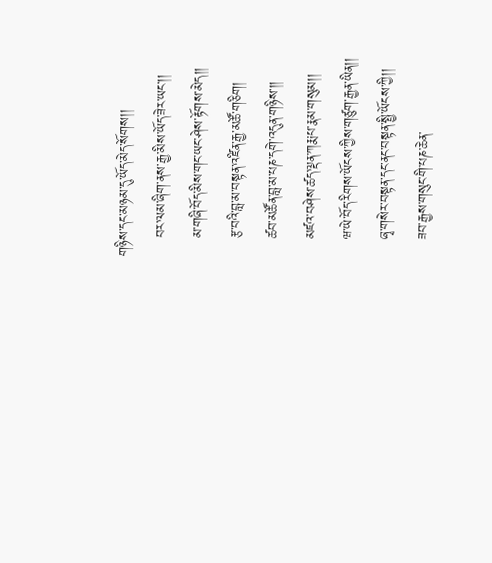གཉིས་དང་མཉམ་དུ་ཡོད་མེད་སོགས།།
    བར་ལམ་ཞིག་ནས་རྒྱ་མིས་ཡོད་ཟེར་ཡང་།།
    མ་གཞི་བོད་མིས་གང་ཡང་ཤེས་རྟོགས་མེད།།
    རྩ་བའི་བླ་མ་བསྟན་འཛིན་རྒྱ་མཚོ་གཅིག།
    ཚབ་མཚོན་བླ་མ་པཎ་དགེ་འདུན་གཉིས་།།
    མཛའ་བཤེས་ཚད་ལྡན་ཀརྨ་པ་རྣམ་གསུམ།།
    ཝ་ཡེ་བོད་རིགས་ཡོངས་ཀྱིས་གཙུག་རྒྱན་ཡིན།།
    ཞྭ་གསེར་བསྟན་དང་ནང་བསྟན་སྤྱི་ཡོངས་ཀྱི།།
    ཟབ་རྒྱས་གསུང་གི་པཎ་ཆེན་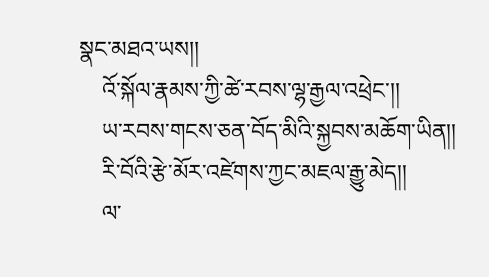སྣང་མཐའ་ཡས།།
    འོ་སྐོལ་རྣམས་ཀྱི་ཚེ་རབས་ལྷ་རྒྱལ་འཕྲེང་།།
    ཡ་རབས་གངས་ཅན་བོད་མིའི་སྐྱབས་མཆོག་ཡིན།།
    རི་བོའི་རྩེ་མོར་འཛེགས་ཀྱང་མཇལ་རྒྱུ་མེད།།
    ལ་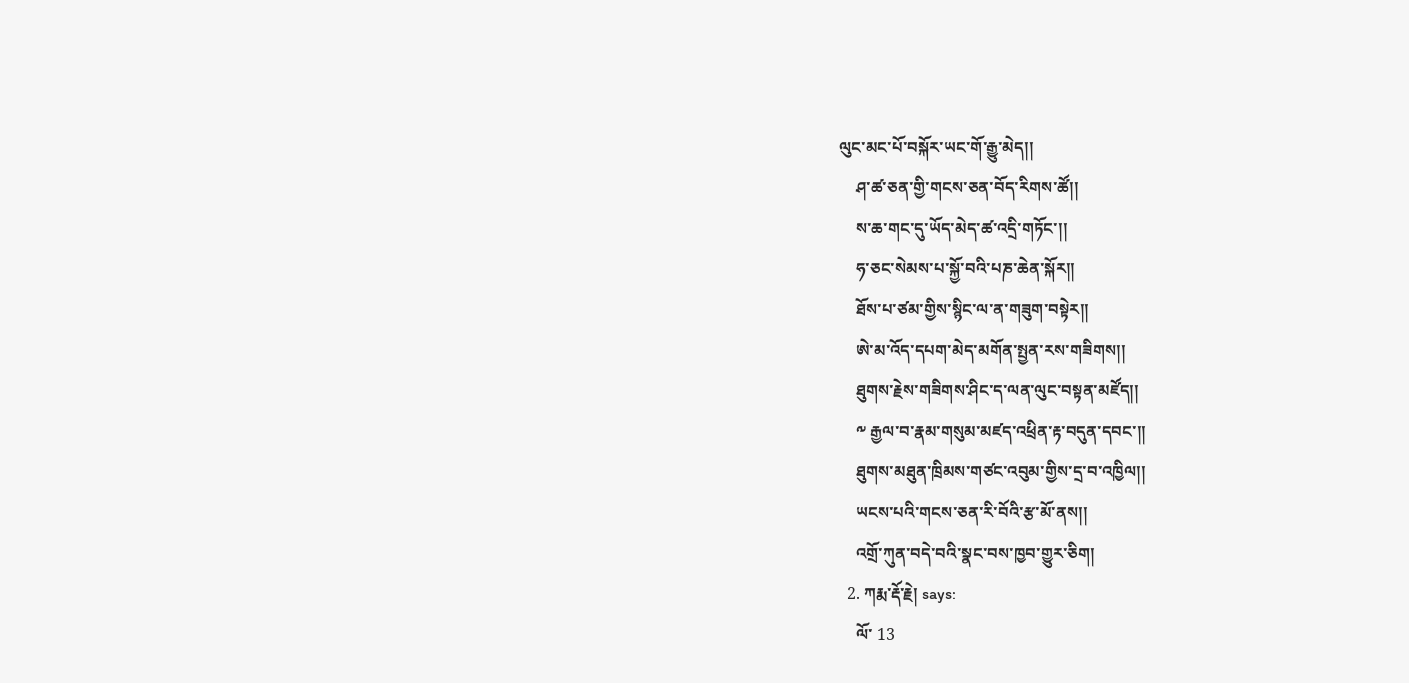ལུང་མང་པོ་བསྐོར་ཡང་གོ་རྒྱུ་མེད།།
    ཤ་ཚ་ཅན་གྱི་གངས་ཅན་བོད་རིགས་ཚོ།།
    ས་ཆ་གང་དུ་ཡོད་མེད་ཚ་འདྲི་གཏོང་།།
    ཧ་ཅང་སེམས་པ་སྐྱོ་བའི་པཎ་ཆེན་སྐོར།།
    ཐོས་པ་ཙམ་གྱིས་སྙིང་ལ་ན་གཟུག་བསྟེར།།
    ཨེ་མ་འོད་དཔག་མེད་མགོན་སྤྱན་རས་གཟིགས།།
    ཐུགས་རྗེས་གཟིགས་ཤིང་ད་ལན་ལུང་བསྟན་མཛོད།།
    ༸ རྒྱལ་བ་རྣམ་གསུམ་མཛད་འཕྲིན་རྟ་བདུན་དབང་།།
    ཐུགས་མཐུན་ཁྲིམས་གཙང་འབུམ་གྱིས་དྲ་བ་འཁྱིལ།།
    ཡངས་པའི་གངས་ཅན་རི་བོའི་རྩ་མོ་ནས།།
    འགྲོ་ཀུན་བདེ་བའི་སྣང་བས་ཁྱབ་གྱུར་ཅིག།
  2. ཀརྨ་རྡོ་རྗེ། says:
    ལོ་ 13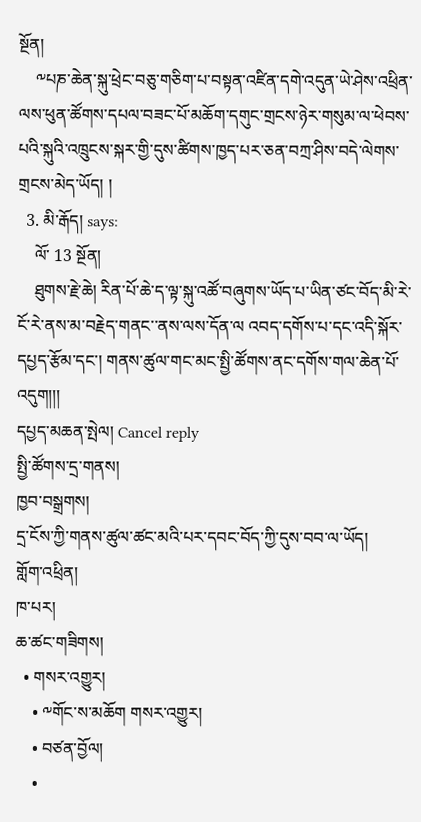སྔོན།
    ༸པཎ་ཆེན་སྐུ་ཕྲེང་བཅུ་གཅིག་པ་བསྟན་འཛིན་དགེ་འདུན་ཡེ་ཤེས་འཕྲིན་ལས་ཕུན་ཚོགས་དཔལ་བཟང་པོ་མཆོག་དགུང་གྲངས་ཉེར་གསུམ་ལ་ཕེབས་པའི་སྐུའི་འཁྲུངས་སྐར་གྱི་དུས་ཚིགས་ཁྱད་པར་ཅན་བཀྲ་ཤིས་བདེ་ལེགས་གྲངས་མེད་ཡོད། །
  3. མི་རྒོད། says:
    ལོ་ 13 སྔོན།
    ཐུགས་རྗེ་ཆེ། རིན་པོ་ཆེ་ད་ལྟ་སྐུ་འཚོ་བཞུགས་ཡོད་པ་ཡིན་ཙང་བོད་མི་རེ་ངོ་རེ་ནས་མ་བརྗེད་གནང་་ནས་ལས་དོན་ལ འབད་དགོས་པ་དང་འདི་སྐོར་དཔྱད་རྩོམ་དང་། གནས་ཚུལ་གང་མང་སྤྱི་ཚོགས་ནང་དགོས་གལ་ཆེན་པོ་འདུག།།།
དཔྱད་མཆན་སྤེལ། Cancel reply
སྤྱི་ཚོགས་དྲ་གནས།
ཁྱབ་བསྒྲགས།
དྲ་ངོས་ཀྱི་གནས་ཚུལ་ཚང་མའི་པར་དབང་བོད་ཀྱི་དུས་བབ་ལ་ཡོད།
གློག་འཕྲིན།
ཁ་པར།
ཆ་ཚང་གཟིགས།
  • གསར་འགྱུར།
    • ༸གོང་ས་མཆོག གསར་འགྱུར།
    • བཙན་བྱོལ།
    •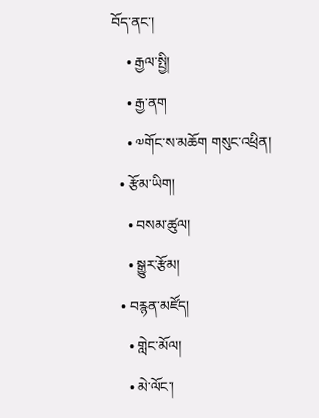བོད་ནང་།
    • རྒྱལ་སྤྱི།
    • རྒྱ་ནག
    • ༧གོང་ས་མཆོག གསུང་འཕྲིན།
  • རྩོམ་ཡིག།
    • བསམ་ཚུལ།
    • སྒྱུར་རྩོམ།
  • བརྙན་མཛོད།
    • གླེང་མོལ།
    • མེ་ལོང་།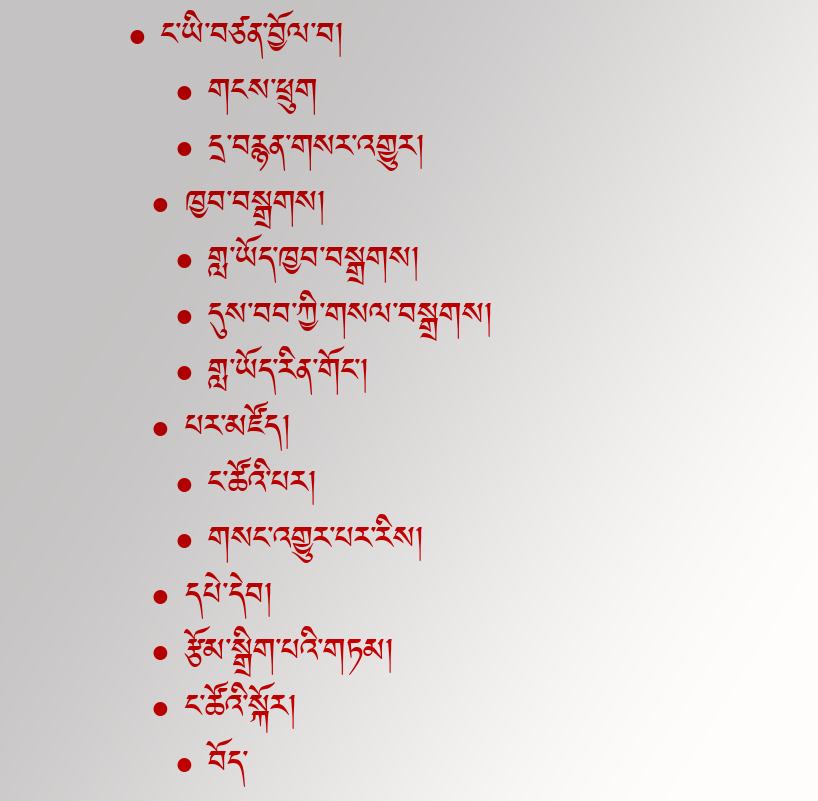• ང་ཡི་བཙན་བྱོལ་བ།
    • གངས་ཕྲུག
    • དྲ་བརྙན་གསར་འགྱུར།
  • ཁྱབ་བསྒྲགས།
    • གླ་ཡོད་ཁྱབ་བསྒྲགས།
    • དུས་བབ་ཀྱི་གསལ་བསྒྲགས།
    • གླ་ཡོད་རིན་གོང་།
  • པར་མཛོད།
    • ང་ཚོའི་པར།
    • གསང་འགྱུར་པར་རིས།
  • དཔེ་དེབ།
  • རྩོམ་སྒྲིག་པའི་གཏམ།
  • ང་ཚོའི་སྐོར།
    • བོད་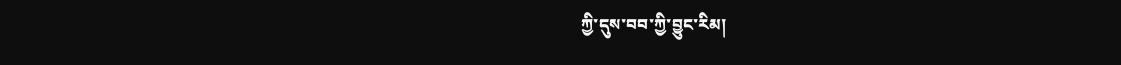ཀྱི་དུས་བབ་ཀྱི་བྱུང་རིམ།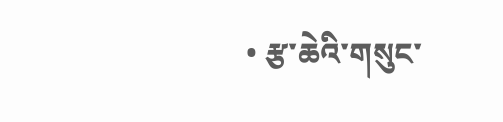• རྩ་ཆེའི་གསུང་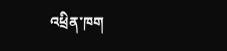འཕྲིན་ཁག